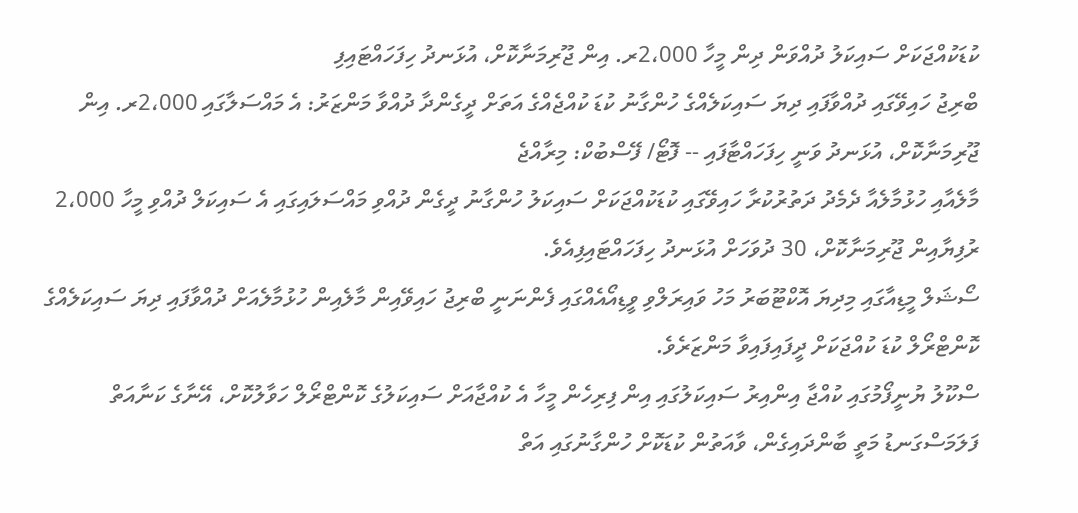ކުޑަކުއްޖަކަށް ސައިކަލު ދުއްވަން ދިން މީހާ 2،000ރ. އިން ޖޫރިމަނާކޮށް، އުޅަނދު ހިފަހައްޓައިފި
ބްރިޖު ހައިވޭގައި ދުއްވާފައި ދިޔަ ސައިކަލެއްގެ ހުންގާނު ކުޑަ ކުއްޖެއްގެ އަތަށް ދީގެންދާ ދުއްވާ މަންޒަރު: އެ މައްސަލާގައި 2،000ރ. އިން ޖޫރިމަނާކޮށް، އުޅަނދު ވަނީ ހިފަހައްޓާފައި -- ފޮޓޯ/ ފޭސްބުކް: މިރާއްޖެ
މާލެއާއި ހުޅުމާލެއާ ދެމެދު ދަތުރުކުރާ ހައިވޭގައި ކުޑަކުއްޖަކަށް ސައިކަލު ހުންގާނު ދީގެން ދުއްވި މައްސަލައިގައި އެ ސައިކަލް ދުއްވި މީހާ 2،000 ރުފިޔާއިން ޖޫރިމަނާކޮށް، 30 ދުވަހަށް އުޅަނދު ހިފަހައްޓައިފިއެވެ.
ސޯޝަލް މީޑިއާގައި މިދިޔަ އޮކްޓޫބަރު މަހު ވައިރަލްވި ވީޑިއޯއެއްގައި ފެންނަނީ ބްރިޖު ހައިވޭއިން މާލެއިން ހުޅުމާލެއަށް ދުއްވާފައި ދިޔަ ސައިކަލެއްގެ ކޮންޓްރޯލް ކުޑަ ކުއްޖަކަށް ދީފައިފައިވާ މަންޒަރެވެ.
ސްކޫލު ޔުނީފޯމުގައި ކުއްޖާ އިންއިރު ސައިކަލުގައި އިން ފިރިހެން މީހާ އެ ކުއްޖާއަށް ސައިކަލުގެ ކޮންޓްރޯލް ހަވާލުކޮށް، އޭނާގެ ކަނާއަތް ފަލަމަސްގަނޑު މަތީ ބާންދައިގެން، ވާއަތުން ކުޑަކޮށް ހުންގާނުގައި އަތް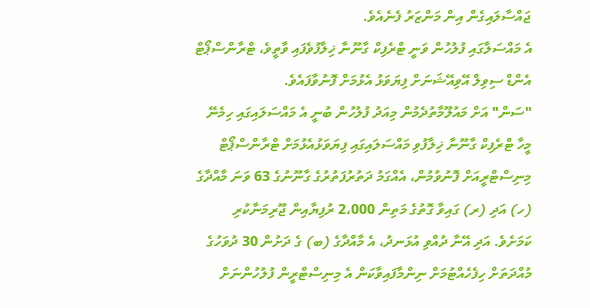ޖައްސާލައިގެން އިން މަންޒަރު ފެނެއެވެ.
އެ މައްސަލާގައި ފުލުހުން ވަނީ ޓްރެފިކް ގާނޫނާ ޚިލާފުވެފައި ވާތީވެ، ޓްރާންސްޕޯޓް އެންޑް ސިވިލް އޭވިއޭޝަނަށް ފިޔަވަޅު އެޅުމަށް ފޮނުވާފައެވެ.
"ސަން" އަށް މައުލޫމާތުދެމުން މިއަދު ފުލުހުން ބުނީ އެ މައްސަލައިގައި ހިމެނޭ މީހާ ޓްރެފިކް ގާނޫނާ ޚިލާފުވި މައްސަލައިގައި ފިޔަވަޅުއެޅުމަށް ޓްރާންސްޕޯޓް މިނިސްޓްރީއަށް ފޮނުވުމުން، އެއްގަމު ދަތުރުފަތުރުގެ ގާނޫނުގެ 63 ވަނަ މާއްދާގެ (ހ) އަދި (ރ) ގައިވާ ގޮތުގެ މަތިން 2،000 ރުފިޔާއިން ޖޫރިމަނާކުރި ކަމަށެވެ. އަދި އޭނާ ދުއްވި އުޅަނދު، އެ މާއްދާގެ (ބ) ގެ ދަށުން 30 ދުވަހުގެ މުއްދަތަށް ހިފެހެއްޓުމަށް ނިންމާފައިވާކަން އެ މިނިސްޓްރީން ފުލުހުންނަށް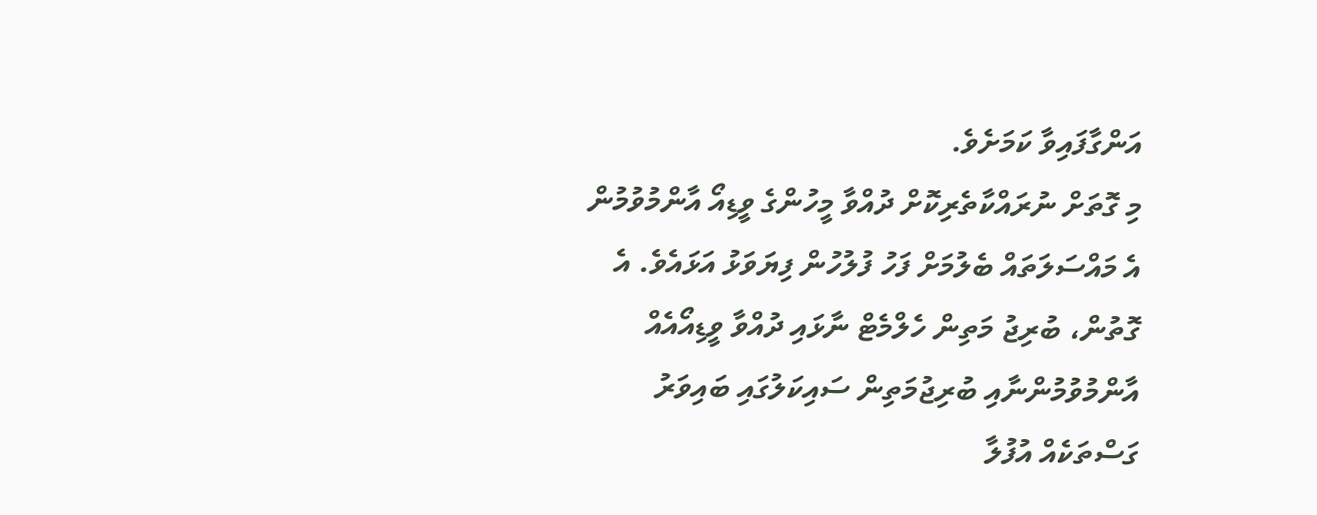އަންގާފައިވާ ކަމަށެވެ.
މި ގޮތަށް ނުރައްކާތެރިކޮށް ދުއްވާ މީހުންގެ ވީޑިއޯ އާންމުވުމުން އެ މައްސަލަތައް ބެލުމަށް ފަހު ފުލުހުން ފިޔަވަޅު އަޅައެވެ. އެ ގޮތުން، ބުރިޖު މަތިން ހެލްމެޓް ނާޅައި ދުއްވާ ވީޑިއޯއެއް އާންމުވުމުންނާއި ބުރިޖުމަތިން ސައިކަލުގައި ބައިވަރު ގަސްތަކެއް އުފުލާ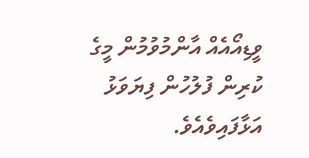ވީޑިއޯއެއް އާންމުވުމުން މީގެ ކުރިން ފުލުހުން ފިޔަވަޅު އަޅާފައިވެއެވެ.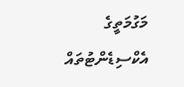މަގުމަތީގެ އެކްސިޑެންޓުތައް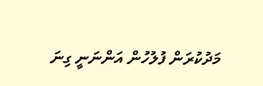މަދުކުރަން ފުލުހުން އަންނަނީ ގިނަ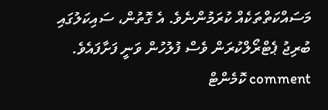މަސައްކަތްތަކެއް ކުރަމުންނެވެ. އެ ގޮތުން، ސައިކަލުގައި ބުރިޖު ޕެޓްރޯލްކުރަން ވެސް ފުލުހުން ވަނީ ފަށާފައެވެ.
comment ކޮމެންޓް